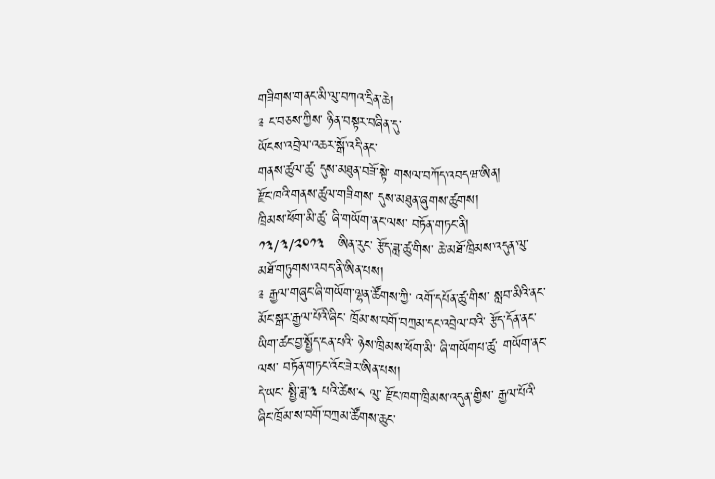གཟིགས་གནང་མི་ལུ་བཀའ་དྲིན་ཆེ།
༉ ང་བཅས་ཀྱིས་ ཉིན་བསྟར་བཞིན་དུ་
ཡོངས་འབྲེལ་འཆར་སྒོ་འདི་ནང་
གནས་ཚུལ་ཚུ་ དུས་མཐུན་བཟོ་སྟེ་ གསལ་བཀོད་འབདཝ་ཨིན།
རྫོང་ཁའི་གནས་ཚུལ་གཟིགས་ དུས་མཐུན་ཞུགས་ཚུགས།
ཁྲིམས་ཕོག་མི་ཚུ་ ཞི་གཡོག་ནང་ལས་ བཏོན་གཏང་ནི།
༡༣/༣/༢༠༡༣   ཨིན་རུང་ རྩོད་ཟླ་ཚུ་གིས་ ཆེ་མཐོ་ཁྲིམས་འདུན་ལུ་ མཐོ་གཏུགས་འབད་ནི་ཨིན་པས།
༉ རྒྱལ་གཞུང་ཞི་གཡོག་ལྷན་ཚོགས་ཀྱི་ འགོ་དཔོན་ཚུ་གིས་ སླབ་མིའི་ནང་ མོང་སྒར་རྒྱལ་པོའི་ཞིང་ ཁྲོམ་ས་བགོ་བཀྲམ་དང་འབྲེལ་བའི་ རྩོད་དོན་ནང་ ཡིག་ཚང་བྱ་སྤྱོད་ངན་པའི་ ཉེས་ཁྲིམས་ཕོག་མི་ ཞི་གཡོགཔ་ཚུ་ གཡོག་ནང་ལས་ བཏོན་གཏང་འོང་ཟེར་ཨིན་པས།
དེ་ཡང་ སྤྱི་ཟླ་༣ པའི་ཚེས་༨ ལུ་ རྫོང་ཁག་ཁྲིམས་འདུན་གྱིས་ རྒྱལ་པོའི་ཞིང་ཁྲོམ་ས་བགོ་བཀྲམ་ཚོགས་ཆུང་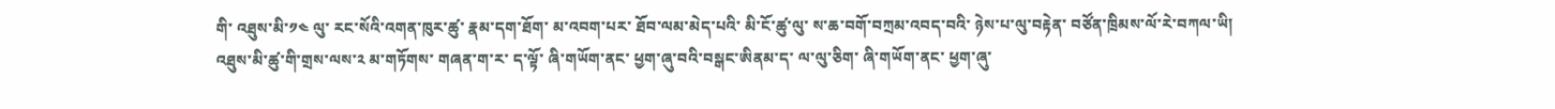གི་ འཐུས་མི་༡༤ ལུ་ རང་སོའི་འགན་ཁུར་ཚུ་ རྣམ་དག་ཐོག་ མ་འབག་པར་ ཐོབ་ལམ་མེད་པའི་ མི་ངོ་ཚུ་ལུ་ ས་ཆ་བགོ་བཀྲམ་འབད་བའི་ ཉེས་པ་ལུ་བརྟེན་ བཙོན་ཁྲིམས་ལོ་རེ་བཀལ་ཡི།
འཐུས་མི་ཚུ་གི་གྲས་ལས་༢ མ་གཏོགས་ གཞན་ག་ར་ ད་ལྟོ་ ཞི་གཡོག་ནང་ ཕྱག་ཞུ་བའི་བསྒང་ཨིནམ་ད་ ལ་ལུ་ཅིག་ ཞི་གཡོག་ནང་ ཕྱག་ཞུ་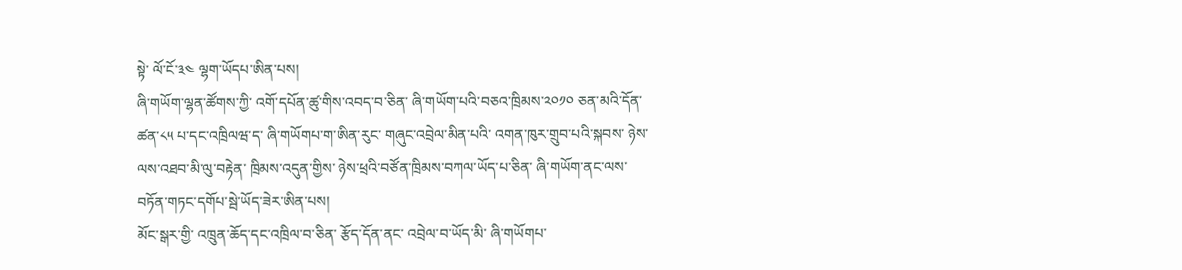སྟེ་ ལོ་ངོ་༣༤ ལྷག་ཡོདཔ་ཨིན་པས།
ཞི་གཡོག་ལྷན་ཚོགས་ཀྱི་ འགོ་དཔོན་ཚུ་གིས་འབད་བ་ཅིན་ ཞི་གཡོག་པའི་བཅའ་ཁྲིམས་༢༠༡༠ ཅན་མའི་དོན་ཚན་༨༥ པ་དང་འཁྲིལཝ་ད་ ཞི་གཡོགཔ་ག་ཨིན་རུང་ གཞུང་འབྲེལ་མིན་པའི་ འགན་ཁུར་གྲུབ་པའི་སྐབས་ ཉེས་ལས་འཐབ་མི་ལུ་བརྟེན་ ཁྲིམས་འདུན་གྱིས་ ཉེས་ཕྲའི་བཙོན་ཁྲིམས་བཀལ་ཡོད་པ་ཅིན་ ཞི་གཡོག་ནང་ལས་ བཏོན་གཏང་དགོཔ་སྦེ་ཡོད་ཟེར་ཨིན་པས།
མོང་སྒར་གྱི་ འཁྲུན་ཆོད་དང་འཁྲིལ་བ་ཅིན་ རྩོད་དོན་ནང་ འབྲེལ་བ་ཡོད་མི་ ཞི་གཡོགཔ་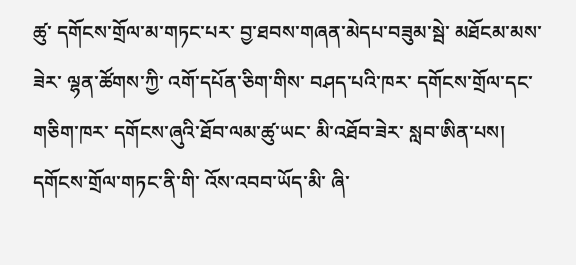ཚུ་ དགོངས་གྲོལ་མ་གཏང་པར་ བྱ་ཐབས་གཞན་མེདཔ་བཟུམ་སྦེ་ མཐོངམ་མས་ཟེར་ ལྷན་ཚོགས་ཀྱི་ འགོ་དཔོན་ཅིག་གིས་ བཤད་པའི་ཁར་ དགོངས་གྲོལ་དང་གཅིག་ཁར་ དགོངས་ཞུའི་ཐོབ་ལམ་ཚུ་ཡང་ མི་འཐོབ་ཟེར་ སླབ་ཨིན་པས།
དགོངས་གྲོལ་གཏང་ནི་གི་ འོས་འབབ་ཡོད་མི་ ཞི་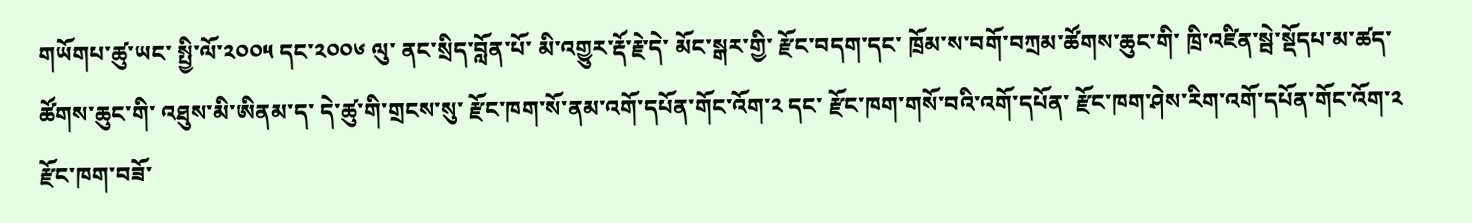གཡོགཔ་ཚུ་ཡང་ སྤྱི་ལོ་༢༠༠༥ དང་༢༠༠༦ ལུ་ ནང་སྲིད་བློན་པོ་ མི་འགྱུར་རྡོ་རྗེ་དེ་ མོང་སྒར་གྱི་ རྫོང་བདག་དང་ ཁྲོམ་ས་བགོ་བཀྲམ་ཚོགས་ཆུང་གི་ ཁྲི་འཛིན་སྦེ་སྡོདཔ་མ་ཚད་ ཚོགས་ཆུང་གི་ འཐུས་མི་ཨིནམ་ད་ དེ་ཚུ་གི་གྲངས་སུ་ རྫོང་ཁག་སོ་ནམ་འགོ་དཔོན་གོང་འོག་༢ དང་ རྫོང་ཁག་གསོ་བའི་འགོ་དཔོན་ རྫོང་ཁག་ཤེས་རིག་འགོ་དཔོན་གོང་འོག་༢ རྫོང་ཁག་བཟོ་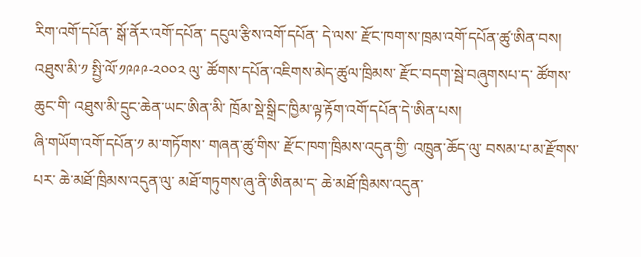རིག་འགོ་དཔོན་ སྒོ་ནོར་འགོ་དཔོན་ དངུལ་རྩིས་འགོ་དཔོན་ དེ་ལས་ རྫོང་ཁག་ས་ཁྲམ་འགོ་དཔོན་ཚུ་ཨིན་བས།
འཐུས་མི་༡ སྤྱི་ལོ་༡༩༩༩-༢༠༠༢ ལུ་ ཚོགས་དཔོན་འཇིགས་མེད་ཚུལ་ཁྲིམས་ རྫོང་བདག་སྦེ་བཞུགསཔ་ད་ ཚོགས་ཆུང་གི་ འཐུས་མི་དྲུང་ཆེན་ཡང་ཨིན་མི་ ཁྲོམ་སྡེ་སྒྲིང་ཁྱིམ་ལྟ་རྟོག་འགོ་དཔོན་དེ་ཨིན་པས།
ཞི་གཡོག་འགོ་དཔོན་༡ མ་གཏོགས་ གཞན་ཚུ་གིས་ རྫོང་ཁག་ཁྲིམས་འདུན་གྱི་ འཁྲུན་ཆོད་ལུ་ བསམ་པ་མ་རྫོགས་པར་ ཆེ་མཐོ་ཁྲིམས་འདུན་ལུ་ མཐོ་གཏུགས་ཞུ་ནི་ཨིནམ་ད་ ཆེ་མཐོ་ཁྲིམས་འདུན་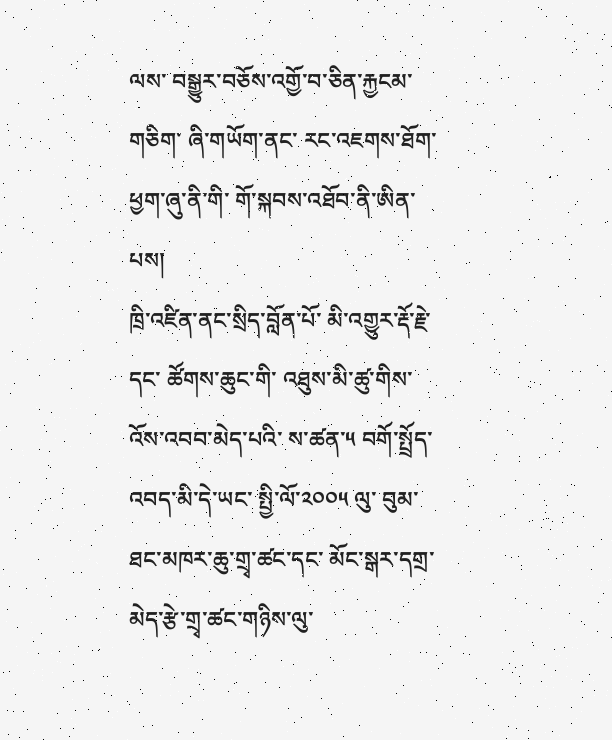ལས་ བསྒྱུར་བཅོས་འགྱོ་བ་ཅིན་རྐྱངམ་གཅིག་ ཞི་གཡོག་ནང་ རང་འཇགས་ཐོག་ ཕྱག་ཞུ་ནི་གི་ གོ་སྐབས་འཐོབ་ནི་ཨིན་པས།
ཁྲི་འཛིན་ནང་སྲིད་བློན་པོ་ མི་འགྱུར་རྡོ་རྗེ་དང་ ཚོགས་ཆུང་གི་ འཐུས་མི་ཚུ་གིས་ འོས་འབབ་མེད་པའི་ ས་ཚན་༥ བགོ་སྤྲོད་འབད་མི་དེ་ཡང་ སྤྱི་ལོ་༢༠༠༥ ལུ་ བུམ་ཐང་མཁར་ཆུ་གྲྭ་ཚང་དང་ མོང་སྒར་དགྲ་མེད་རྩེ་གྲྭ་ཚང་གཉིས་ལུ་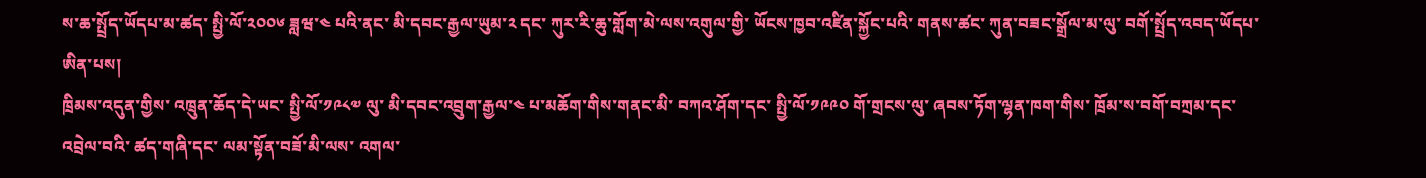ས་ཆ་སྤྲོད་ཡོདཔ་མ་ཚད་ སྤྱི་ལོ་༢༠༠༦ ཟླཝ་༤ པའི་ནང་ མི་དབང་རྒྱལ་ཡུམ་༢ དང་ ཀུར་རི་ཆུ་གློག་མེ་ལས་འགུལ་གྱི་ ཡོངས་ཁྱབ་འཛིན་སྐྱོང་པའི་ གནས་ཚང་ ཀུན་བཟང་སྒྲོལ་མ་ལུ་ བགོ་སྤྲོད་འབད་ཡོདཔ་ཨིན་པས།
ཁྲིམས་འདུན་གྱིས་ འཁྲུན་ཆོད་དེ་ཡང་ སྤྱི་ལོ་༡༩༨༧ ལུ་ མི་དབང་འབྲུག་རྒྱལ་༤ པ་མཆོག་གིས་གནང་མི་ བཀའ་ཤོག་དང་ སྤྱི་ལོ་༡༩༩༠ གོ་གྲངས་ལུ་ ཞབས་ཏོག་ལྷན་ཁག་གིས་ ཁྲོམ་ས་བགོ་བཀྲམ་དང་འབྲེལ་བའི་ ཚད་གཞི་དང་ ལམ་སྟོན་བཟོ་མི་ལས་ འགལ་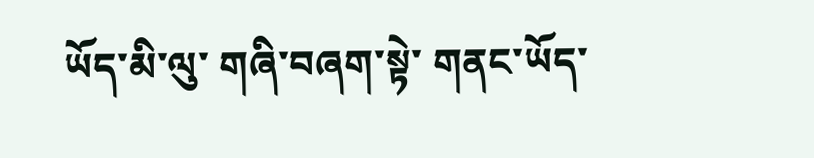ཡོད་མི་ལུ་ གཞི་བཞག་སྟེ་ གནང་ཡོད་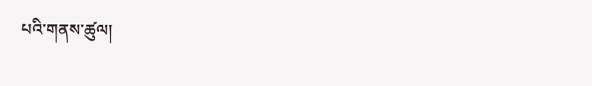པའི་གནས་ཚུལ།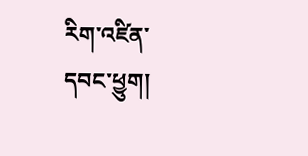རིག་འཛིན་དབང་ཕྱུག།